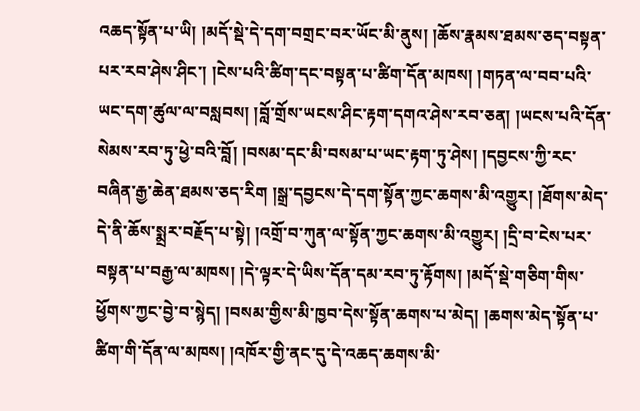འཆད་སྟོན་པ་ཡི། །མདོ་སྡེ་དེ་དག་བགྲང་བར་ཡོང་མི་ནུས། །ཆོས་རྣམས་ཐམས་ཅད་བསྟན་པར་རབ་ཤེས་ཤིང་། །ངེས་པའི་ཚིག་དང་བསྟན་པ་ཚིག་དོན་མཁས། །གཏན་ལ་བབ་པའི་ཡང་དག་ཚུལ་ལ་བསླབས། །བློ་གྲོས་ཡངས་ཤིང་རྟག་དགའ་ཤེས་རབ་ཅན། །ཡངས་པའི་དོན་སེམས་རབ་ཏུ་ཕྱེ་བའི་བློ། །བསམ་དང་མི་བསམ་པ་ཡང་རྟག་ཏུ་ཤེས། །དབྱངས་ཀྱི་རང་བཞིན་རྒྱ་ཆེན་ཐམས་ཅད་རིག །སྒྲ་དབྱངས་དེ་དག་སྟོན་ཀྱང་ཆགས་མི་འགྱུར། །ཐོགས་མེད་དེ་ནི་ཆོས་སྨྲར་བརྗོད་པ་སྟེ། །འགྲོ་བ་ཀུན་ལ་སྟོན་ཀྱང་ཆགས་མི་འགྱུར། །དྲི་བ་ངེས་པར་བསྟན་པ་བརྒྱ་ལ་མཁས། །དེ་ལྟར་དེ་ཡིས་དོན་དམ་རབ་ཏུ་རྟོགས། །མདོ་སྡེ་གཅིག་གིས་ཕྱོགས་ཀྱང་བྱེ་བ་སྙེད། །བསམ་གྱིས་མི་ཁྱབ་དེས་སྟོན་ཆགས་པ་མེད། །ཆགས་མེད་སྟོན་པ་ཚིག་གི་དོན་ལ་མཁས། །འཁོར་གྱི་ནང་དུ་དེ་འཆད་ཆགས་མི་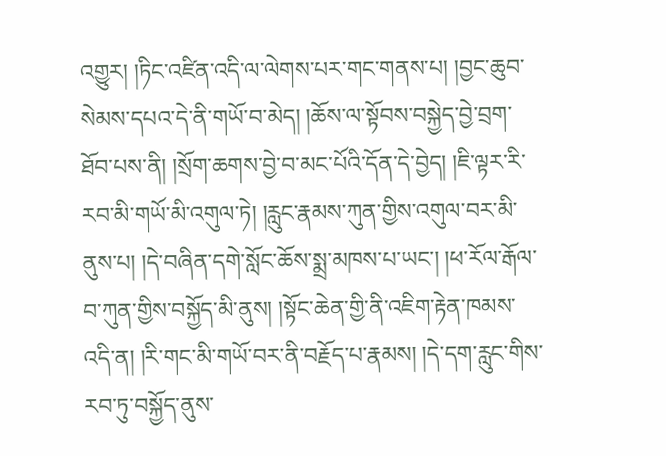འགྱུར། །ཏིང་འཛིན་འདི་ལ་ལེགས་པར་གང་གནས་པ། །བྱང་ཆུབ་སེམས་དཔའ་དེ་ནི་གཡོ་བ་མེད། །ཆོས་ལ་སྟོབས་བསྐྱེད་བྱེ་བྲག་ཐོབ་པས་ནི། །སྲོག་ཆགས་བྱེ་བ་མང་པོའི་དོན་དེ་བྱེད། །ཇི་ལྟར་རི་རབ་མི་གཡོ་མི་འགུལ་ཏེ། །རླུང་རྣམས་ཀུན་གྱིས་འགུལ་བར་མི་ནུས་པ། །དེ་བཞིན་དགེ་སློང་ཆོས་སྨྲ་མཁས་པ་ཡང་། །ཕ་རོལ་རྒོལ་བ་ཀུན་གྱིས་བསྐྱོད་མི་ནུས། །སྟོང་ཆེན་གྱི་ནི་འཇིག་རྟེན་ཁམས་འདི་ན། །རི་གང་མི་གཡོ་བར་ནི་བརྗོད་པ་རྣམས། །དེ་དག་རླུང་གིས་རབ་ཏུ་བསྐྱོད་ནུས་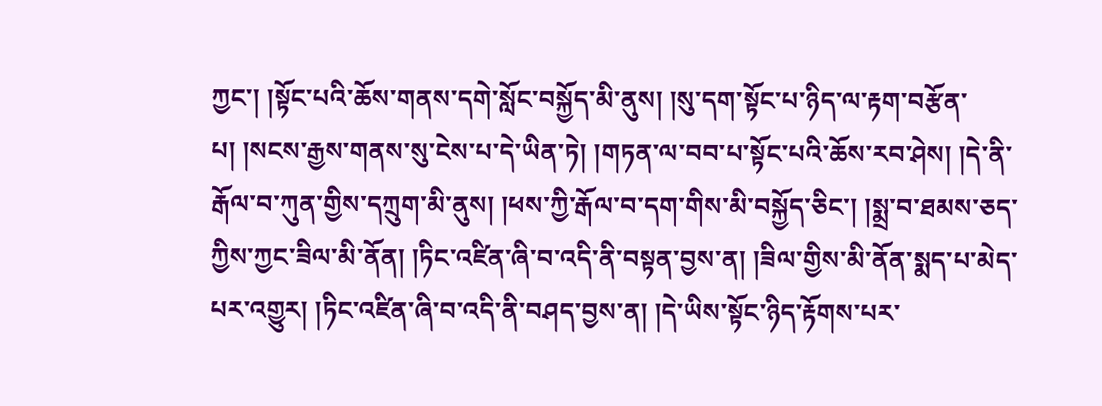ཀྱང་། །སྟོང་པའི་ཆོས་གནས་དགེ་སློང་བསྐྱོད་མི་ནུས། །སུ་དག་སྟོང་པ་ཉིད་ལ་རྟག་བརྩོན་པ། །སངས་རྒྱས་གནས་སུ་ངེས་པ་དེ་ཡིན་ཏེ། །གཏན་ལ་བབ་པ་སྟོང་པའི་ཆོས་རབ་ཤེས། །དེ་ནི་རྒོལ་བ་ཀུན་གྱིས་དཀྲུག་མི་ནུས། །ཕས་ཀྱི་རྒོལ་བ་དག་གིས་མི་བསྐྱོད་ཅིང་། །སྨྲ་བ་ཐམས་ཅད་ཀྱིས་ཀྱང་ཟིལ་མི་ནོན། །ཏིང་འཛིན་ཞི་བ་འདི་ནི་བསྟན་བྱས་ན། །ཟིལ་གྱིས་མི་ནོན་སྨད་པ་མེད་པར་འགྱུར། །ཏིང་འཛིན་ཞི་བ་འདི་ནི་བཤད་བྱས་ན། །དེ་ཡིས་སྟོང་ཉིད་རྟོགས་པར་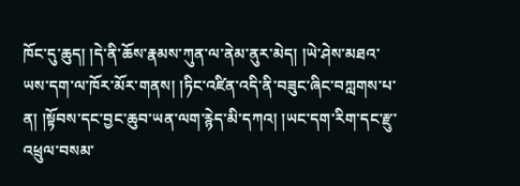ཁོང་དུ་ཆུད། །དེ་ནི་ཆོས་རྣམས་ཀུན་ལ་ནེམ་ནུར་མེད། །ཡེ་ཤེས་མཐའ་ཡས་དག་ལ་ཁོར་མོར་གནས། །ཏིང་འཛིན་འདི་ནི་བཟུང་ཞིང་བཀླགས་པ་ན། །སྟོབས་དང་བྱང་ཆུབ་ཡན་ལག་རྙེད་མི་དཀའ། །ཡང་དག་རིག་དང་རྫུ་འཕྲུལ་བསམ་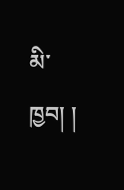མི་ཁྱབ། །